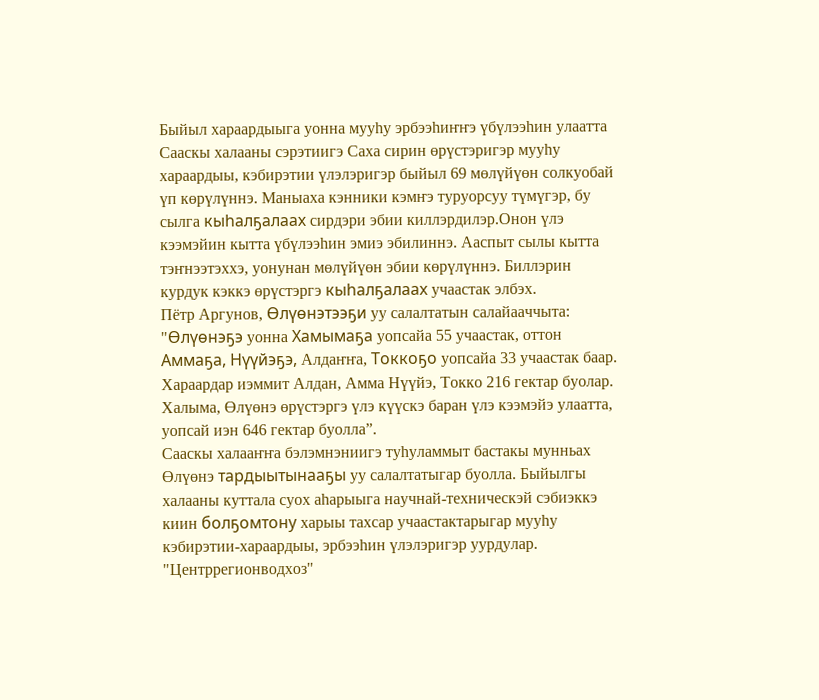Быйыл хараардыыга уонна мууһу эрбээһиҥҥэ үбүлээһин улаатта
Сааскы халааны сэрэтиигэ Саха сирин өрүстэригэр мууһу хараардыы, кэбирэтии үлэлэригэр быйыл 69 мөлүйүөн солкуобай үп көрүлүннэ. Маныаха кэнники кэмҥэ туруорсуу түмүгэр, бу сылга кыһалҕалаах сирдэри эбии киллэрдилэр.Онон үлэ кээмэйин кытта үбүлээһин эмиэ эбилиннэ. Ааспыт сылы кытта тэҥнээтэххэ, уонунан мөлүйүөн эбии көрүлүннэ. Биллэрин курдук кэккэ өрүстэргэ кыһалҕалаах учаастак элбэх.
Пётр Аргунов, Өлүөнэтээҕи уу салалтатын салайааччыта: "Өлүөнэҕэ уонна Хамымаҕа уопсайа 55 учаастак, оттон Аммаҕа, Нүүйэҕэ, Алдаҥҥа, Токкоҕо уопсайа 33 учаастак баар. Хараардар иэммит Алдан, Амма Нүүйэ, Токко 216 гектар буолар. Халыма, Өлүөнэ өрүстэргэ үлэ күүскэ баран үлэ кээмэйэ улаатта, уопсай иэн 646 гектар буолла”.
Сааскы халааҥҥа бэлэмнэниигэ туһуламмыт бастакы мунньах Өлүөнэ тардыытынааҕы уу салалтатыгар буолла. Быйылгы халааны куттала суох аһарыыга научнай-техническэй сэбиэккэ киин болҕомтону харыы тахсар учаастактарыгар мууһу кэбирэтии-хараардыы, эрбээһин үлэлэригэр уурдулар. "Центррегионводхоз"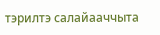тэрилтэ салайааччыта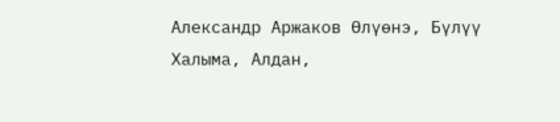Александр Аржаков Өлүөнэ, Бүлүү Халыма, Алдан,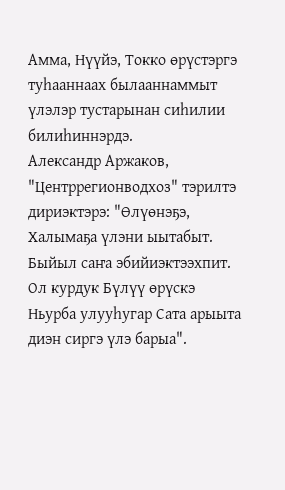Амма, Нүүйэ, Токко өрүстэргэ туһааннаах былааннаммыт үлэлэр тустарынан сиһилии билиһиннэрдэ.
Александр Аржаков, "Центррегионводхоз" тэрилтэ дириэктэрэ: "Өлүөнэҕэ, Халымаҕа үлэни ыытабыт. Быйыл саҥа эбийиэктээхпит. Ол курдук Бүлүү өрүскэ Ньурба улууһугар Сата арыыта диэн сиргэ үлэ барыа".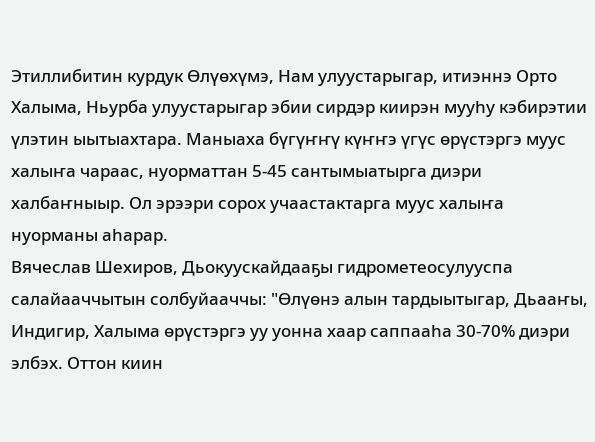Этиллибитин курдук Өлүөхүмэ, Нам улуустарыгар, итиэннэ Орто Халыма, Ньурба улуустарыгар эбии сирдэр киирэн мууһу кэбирэтии үлэтин ыытыахтара. Маныаха бүгүҥҥү күҥҥэ үгүс өрүстэргэ муус халыҥа чараас, нуорматтан 5-45 сантымыатырга диэри халбаҥныыр. Ол эрээри сорох учаастактарга муус халыҥа нуорманы аһарар.
Вячеслав Шехиров, Дьокуускайдааҕы гидрометеосулууспа салайааччытын солбуйааччы: "Өлүөнэ алын тардыытыгар, Дьааҥы, Индигир, Халыма өрүстэргэ уу уонна хаар саппааһа 30-70% диэри элбэх. Оттон киин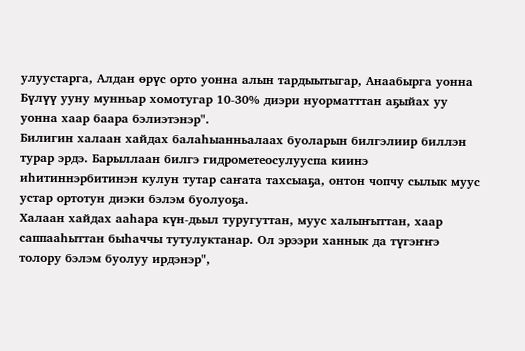улуустарга, Алдан өрүс орто уонна алын тардыытыгар, Анаабырга уонна Бүлүү ууну мунньар хомотугар 10-30% диэри нуорматттан аҕыйах уу уонна хаар баара бэлиэтэнэр".
Билигин халаан хайдах балаһыанньалаах буоларын билгэлиир биллэн турар эрдэ. Барыллаан билгэ гидрометеосулууспа киинэ иһитиннэрбитинэн кулун тутар саҥата тахсыаҕа, онтон чопчу сылык муус устар ортотун диэки бэлэм буолуоҕа.
Халаан хайдах ааһара күн-дьыл туругуттан, муус халыҥыттан, хаар саппааһыттан быһаччы тутулуктанар. Ол эрээри ханнык да түгэҥҥэ толору бэлэм буолуу ирдэнэр",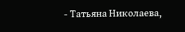- Татьяна Николаева,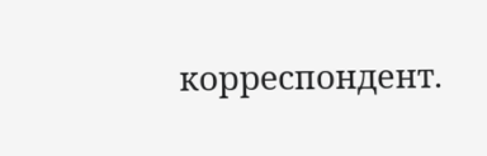корреспондент.